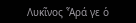Λυκῖνος Ἆρά γε ὁ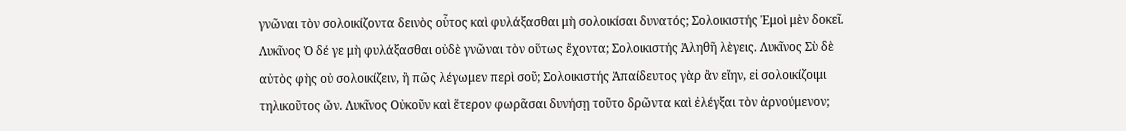γνῶναι τὸν σολοικίζοντα δεινὸς οὗτος καὶ φυλάξασθαι μὴ σολοικίσαι δυνατός; Σολοικιστής Ἐμοὶ μὲν δοκεῖ. Λυκῖνος Ὁ δέ γε μὴ φυλάξασθαι οὐδὲ γνῶναι τὸν οὕτως ἔχοντα; Σολοικιστής Ἀληθῆ λὲγεις. Λυκῖνος Σὺ δὲ αὐτὸς φὴς οὐ σολοικίζειν, ἢ πῶς λέγωμεν περὶ σοῦ; Σολοικιστής Ἀπαίδευτος γὰρ ἂν εἴην, εἰ σολοικίζοιμι τηλικοῦτος ὤν. Λυκῖνος Οὐκοῦν καὶ ἕτερον φωρᾶσαι δυνήσῃ τοῦτο δρῶντα καὶ ἐλέγξαι τὸν ἀρνούμενον;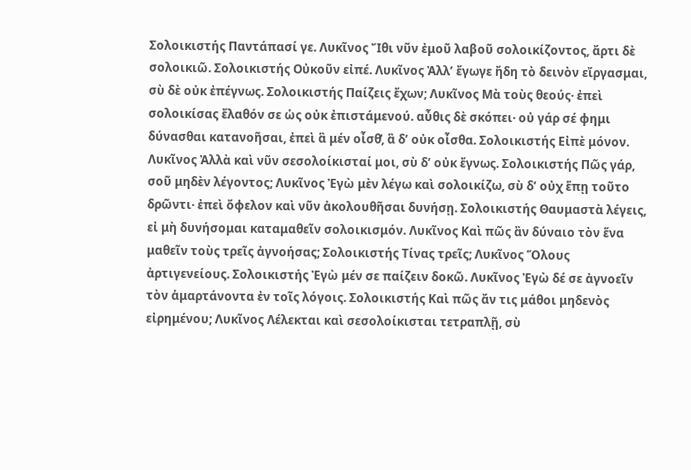Σολοικιστής Παντάπασί γε. Λυκῖνος Ἴθι νῦν ἐμοῦ λαβοῦ σολοικίζοντος, ἄρτι δὲ σολοικιῶ. Σολοικιστής Οὐκοῦν εἰπέ. Λυκῖνος Ἀλλ’ ἔγωγε ἤδη τὸ δεινὸν εἴργασμαι, σὺ δὲ οὐκ ἐπέγνως. Σολοικιστής Παίζεις ἔχων; Λυκῖνος Μὰ τοὺς θεούς· ἐπεὶ σολοικίσας ἔλαθόν σε ὡς οὐκ ἐπιστάμενού. αὖθις δὲ σκόπει· οὐ γάρ σέ φημι δύνασθαι κατανοῆσαι, ἐπεὶ ἃ μέν οἶσθ̓, ἃ δ’ οὐκ οἶσθα. Σολοικιστής Εἰπὲ μόνον. Λυκῖνος Ἀλλὰ καὶ νῦν σεσολοίκισταί μοι, σὺ δ’ οὐκ ἔγνως. Σολοικιστής Πῶς γάρ, σοῦ μηδὲν λέγοντος; Λυκῖνος Ἐγὼ μὲν λέγω καὶ σολοικίζω, σὺ δ’ οὐχ ἕπῃ τοῦτο δρῶντι· ἐπεὶ ὄφελον καὶ νῦν ἀκολουθῆσαι δυνήσῃ. Σολοικιστής Θαυμαστὰ λέγεις, εἰ μὴ δυνήσομαι καταμαθεῖν σολοικισμόν. Λυκῖνος Καὶ πῶς ἂν δύναιο τὸν ἕνα μαθεῖν τοὺς τρεῖς ἀγνοήσας; Σολοικιστής Τίνας τρεῖς; Λυκῖνος Ὅλους ἀρτιγενείους. Σολοικιστής Ἐγὼ μέν σε παίζειν δοκῶ. Λυκῖνος Ἐγὼ δέ σε ἀγνοεῖν τὸν ἁμαρτάνοντα ἐν τοῖς λόγοις. Σολοικιστής Καὶ πῶς ἄν τις μάθοι μηδενὸς εἰρημένου; Λυκῖνος Λέλεκται καὶ σεσολοίκισται τετραπλῇ, σὺ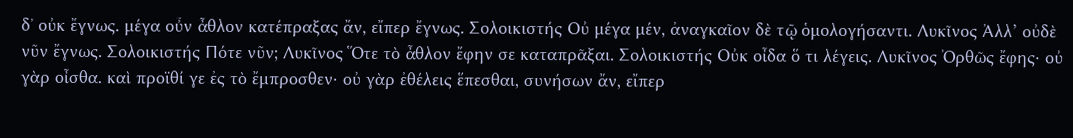δ᾽ οὐκ ἔγνως. μέγα οὖν ἆθλον κατέπραξας ἄν, εἴπερ ἔγνως. Σολοικιστής Οὐ μέγα μέν, ἀναγκαῖον δὲ τῷ ὁμολογήσαντι. Λυκῖνος Ἀλλ’ οὐδὲ νῦν ἔγνως. Σολοικιστής Πότε νῦν; Λυκῖνος Ὅτε τὸ ἆθλον ἔφην σε καταπρᾶξαι. Σολοικιστής Οὐκ οἶδα ὅ τι λέγεις. Λυκῖνος Ὀρθῶς ἔφης· οὐ γὰρ οἶσθα. καὶ προϊθί γε ἐς τὸ ἔμπροσθεν· οὐ γὰρ ἐθέλεις ἕπεσθαι, συνήσων ἄν, εἴπερ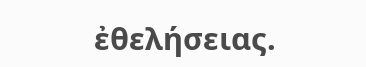ἐθελήσειας.